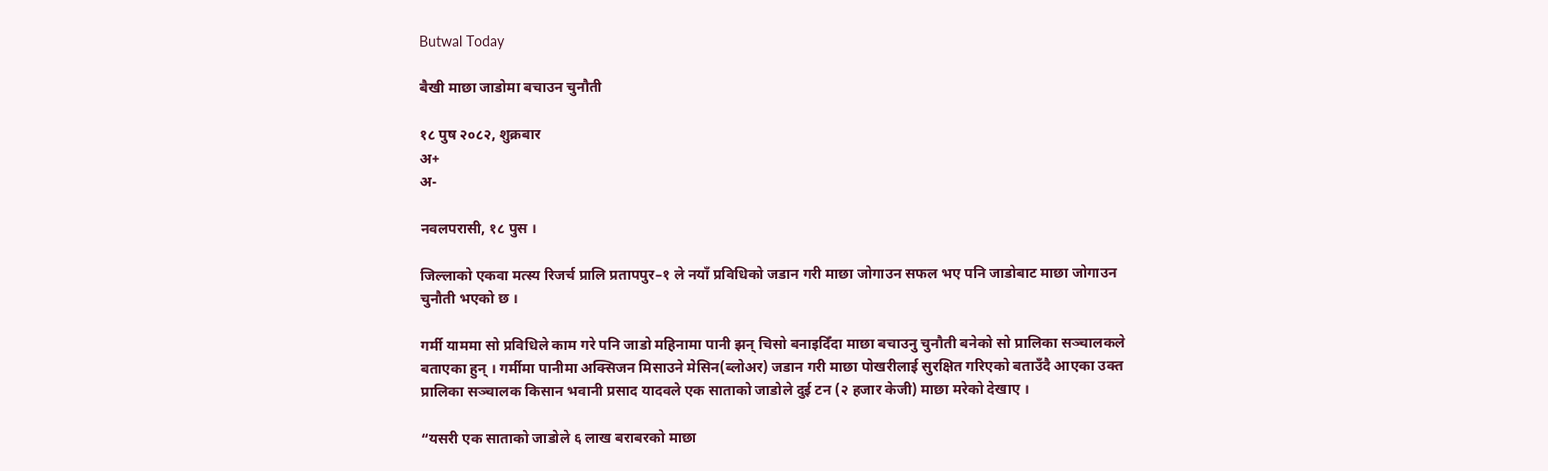Butwal Today

बैखी माछा जाडोमा बचाउन चुनौती

१८ पुष २०८२, शुक्रबार
अ+
अ-

नवलपरासी, १८ पुस ।

जिल्लाको एकवा मत्स्य रिजर्च प्रालि प्रतापपुर–१ ले नयाँ प्रविधिको जडान गरी माछा जोगाउन सफल भए पनि जाडोबाट माछा जोगाउन चुनौती भएको छ ।

गर्मी याममा सो प्रविधिले काम गरे पनि जाडो महिनामा पानी झन् चिसो बनाइदिँदा माछा बचाउनु चुनौती बनेको सो प्रालिका सञ्चालकले बताएका हुन् । गर्मीमा पानीमा अक्सिजन मिसाउने मेसिन(ब्लोअर) जडान गरी माछा पोखरीलाई सुरक्षित गरिएको बताउँदै आएका उक्त प्रालिका सञ्चालक किसान भवानी प्रसाद यादवले एक साताको जाडोले दुई टन (२ हजार केजी) माछा मरेको देखाए ।

“यसरी एक साताको जाडोले ६ लाख बराबरको माछा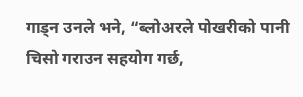गाड्न उनले भने, “ब्लोअरले पोखरीको पानी चिसो गराउन सहयोग गर्छ,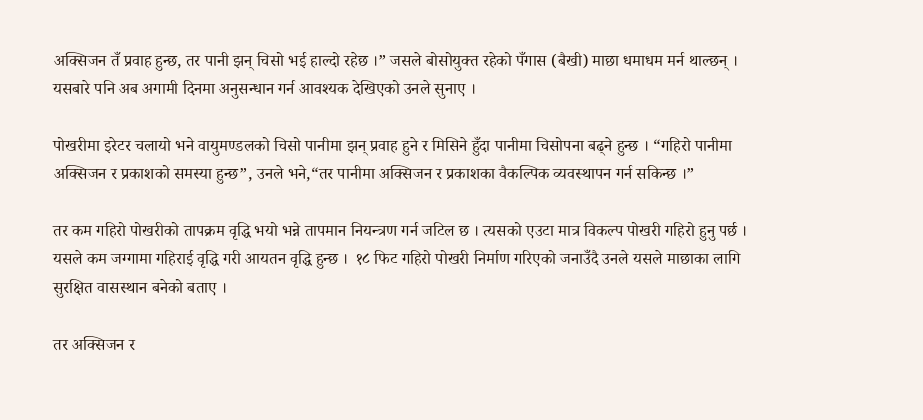अक्सिजन तँ प्रवाह हुन्छ, तर पानी झन् चिसो भई हाल्दो रहेछ ।” जसले बोसोयुक्त रहेको पँगास (बैखी) माछा धमाधम मर्न थाल्छन् । यसबारे पनि अब अगामी दिनमा अनुसन्धान गर्न आवश्यक देखिएको उनले सुनाए ।

पोखरीमा इरेटर चलायो भने वायुमण्डलको चिसो पानीमा झन् प्रवाह हुने र मिसिने हुँदा पानीमा चिसोपना बढ्ने हुन्छ । “गहिरो पानीमा अक्सिजन र प्रकाशको समस्या हुन्छ”, उनले भने,“तर पानीमा अक्सिजन र प्रकाशका वैकल्पिक व्यवस्थापन गर्न सकिन्छ ।”

तर कम गहिरो पोखरीको तापक्रम वृद्धि भयो भन्ने तापमान नियन्त्रण गर्न जटिल छ । त्यसको एउटा मात्र विकल्प पोखरी गहिरो हुनु पर्छ । यसले कम जग्गामा गहिराई वृद्धि गरी आयतन वृद्धि हुन्छ ।  १८ फिट गहिरो पोखरी निर्माण गरिएको जनाउँदै उनले यसले माछाका लागि सुरक्षित वासस्थान बनेको बताए ।

तर अक्सिजन र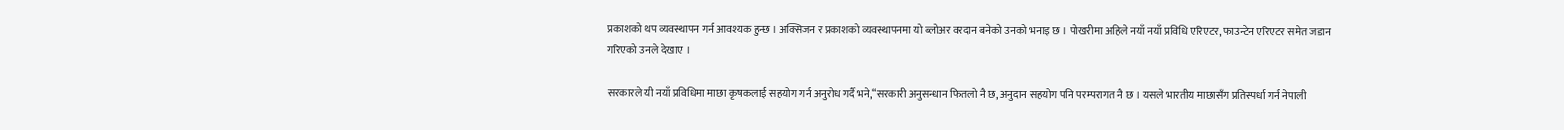प्रकाशको थप व्यवस्थापन गर्न आवश्यक हुन्छ । अक्सिजन र प्रकाशको व्यवस्थापनमा यो ब्लोअर वरदान बनेको उनको भनाइ छ । पोखरीमा अहिले नयाँ नयाँ प्रविधि एरिएटर, फाउन्टेन एरिएटर समेत जडान गरिएको उनले देखाए ।

सरकारले यी नयाँ प्रविधिमा माछा कृषकलाई सहयोग गर्न अनुरोध गर्दै भने,“सरकारी अनुसन्धान फितलो नै छ, अनुदान सहयोग पनि परम्परागत नै छ । यसले भारतीय माछासँग प्रतिस्पर्धा गर्न नेपाली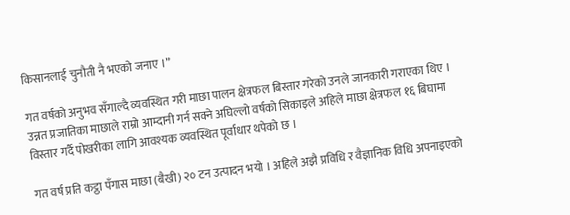किसानलाई चुनौती नै भएको जनाए ।”

गत वर्षको अनुभव सँगाल्दै व्यवस्थित गरी माछा पालन क्षेत्रफल बिस्तार गरेको उनले जानकारी गराएका थिए । उन्नत प्रजातिका माछाले राम्रो आम्दानी गर्न सक्ने अघिल्लो वर्षको सिकाइले अहिले माछा क्षेत्रफल १६ बिघामा विस्तार गर्दै पोखरीका लागि आवश्यक व्यवस्थित पूर्वाधार थपेको छ ।

गत वर्ष प्रति कट्ठा पँगास माछा (बैखी) २० टन उत्पादन भयो । अहिले अझै प्रविधि र वैज्ञानिक विधि अपनाइएको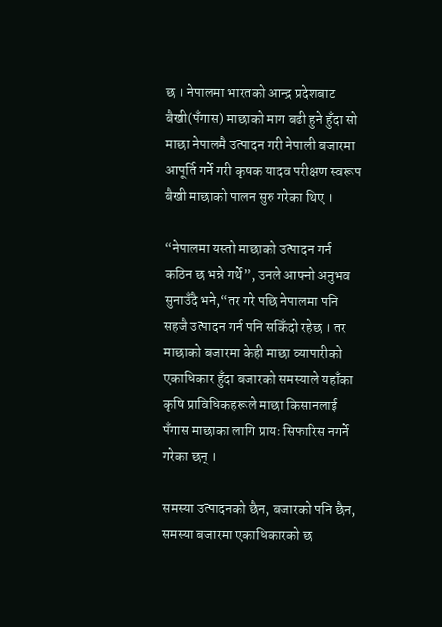छ । नेपालमा भारतको आन्द्र प्रदेशबाट बैखी(पँगास) माछाको माग बढी हुने हुँदा सो माछा नेपालमै उत्पादन गरी नेपाली बजारमा आपूर्ति गर्ने गरी कृषक यादव परीक्षण स्वरूप बैखी माछाको पालन सुरु गरेका थिए ।

“नेपालमा यस्तो माछाको उत्पादन गर्न कठिन छ भन्ने गर्थे”, उनले आफ्नो अनुभव सुनाउँदै भने,“तर गरे पछि नेपालमा पनि सहजै उत्पादन गर्न पनि सकिँदो रहेछ । तर माछाको बजारमा केही माछा व्यापारीको एकाधिकार हुँदा बजारको समस्याले यहाँका कृषि प्राविधिकहरूले माछा किसानलाई पँगास माछाका लागि प्रायः सिफारिस नगर्ने गरेका छन् ।

समस्या उत्पादनको छैन, बजारको पनि छैन, समस्या बजारमा एकाधिकारको छ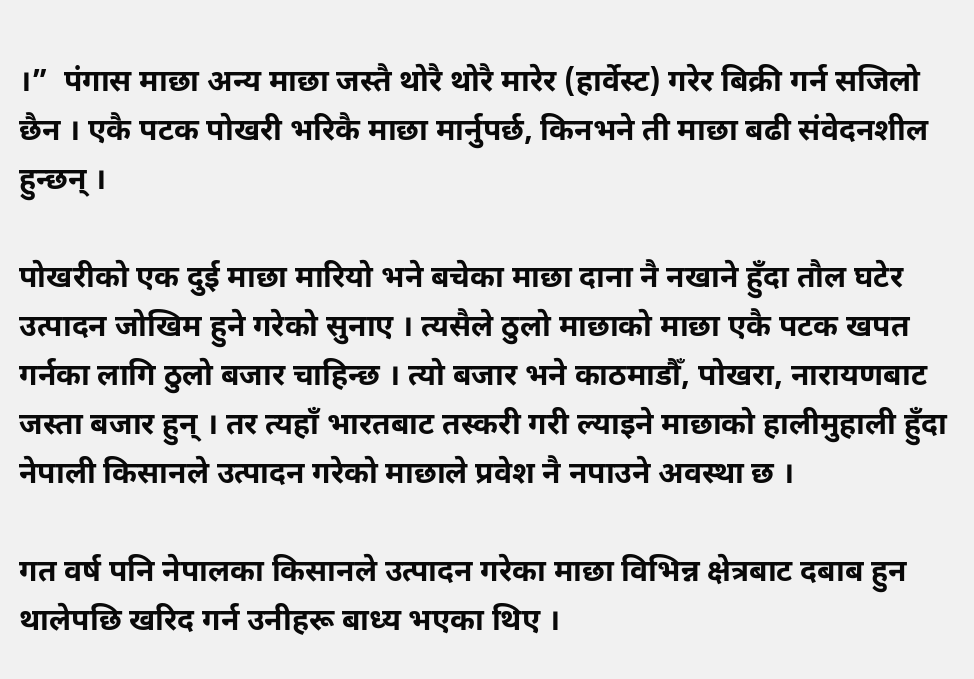।”  पंगास माछा अन्य माछा जस्तै थोरै थोरै मारेर (हार्वेस्ट) गरेर बिक्री गर्न सजिलो छैन । एकै पटक पोखरी भरिकै माछा मार्नुपर्छ, किनभने ती माछा बढी संवेदनशील हुन्छन् ।

पोखरीको एक दुई माछा मारियो भने बचेका माछा दाना नै नखाने हुँदा तौल घटेर उत्पादन जोखिम हुने गरेको सुनाए । त्यसैले ठुलो माछाको माछा एकै पटक खपत गर्नका लागि ठुलो बजार चाहिन्छ । त्यो बजार भने काठमाडौँ, पोखरा, नारायणबाट जस्ता बजार हुन् । तर त्यहाँ भारतबाट तस्करी गरी ल्याइने माछाको हालीमुहाली हुँदा नेपाली किसानले उत्पादन गरेको माछाले प्रवेश नै नपाउने अवस्था छ ।

गत वर्ष पनि नेपालका किसानले उत्पादन गरेका माछा विभिन्न क्षेत्रबाट दबाब हुन थालेपछि खरिद गर्न उनीहरू बाध्य भएका थिए ।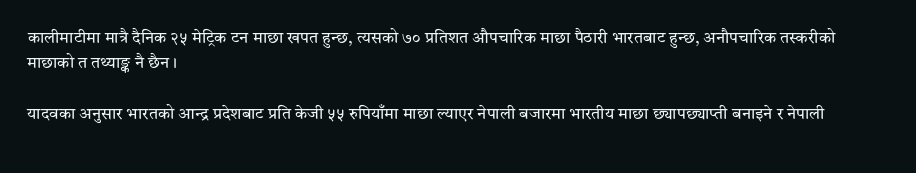कालीमाटीमा मात्रै दैनिक २५ मेट्रिक टन माछा खपत हुन्छ, त्यसको ७० प्रतिशत औपचारिक माछा पैठारी भारतबाट हुन्छ, अनौपचारिक तस्करीको माछाको त तथ्याङ्क नै छैन ।

यादवका अनुसार भारतको आन्द्र प्रदेशबाट प्रति केजी ५५ रुपियाँमा माछा ल्याएर नेपाली बजारमा भारतीय माछा छ्यापछ्याप्ती बनाइने र नेपाली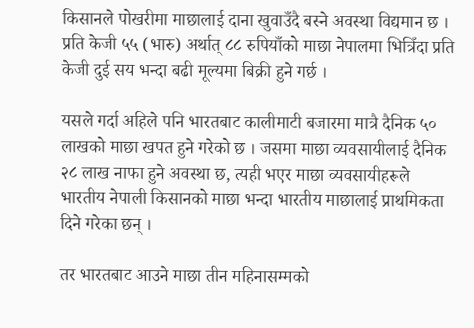किसानले पोखरीमा माछालाई दाना खुवाउँदै बस्ने अवस्था विद्यमान छ । प्रति केजी ५५ (भारु) अर्थात् ८८ रुपियाँको माछा नेपालमा भित्रिँदा प्रति केजी दुई सय भन्दा बढी मूल्यमा बिक्री हुने गर्छ ।

यसले गर्दा अहिले पनि भारतबाट कालीमाटी बजारमा मात्रै दैनिक ५० लाखको माछा खपत हुने गरेको छ । जसमा माछा व्यवसायीलाई दैनिक २८ लाख नाफा हुने अवस्था छ, त्यही भएर माछा व्यवसायीहरूले भारतीय नेपाली किसानको माछा भन्दा भारतीय माछालाई प्राथमिकता दिने गरेका छन् ।

तर भारतबाट आउने माछा तीन महिनासम्मको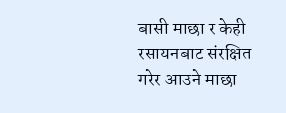बासी माछा र केही रसायनबाट संरक्षित गरेर आउने माछा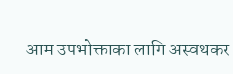आम उपभोक्ताका लागि अस्वथकर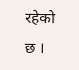रहेको छ ।